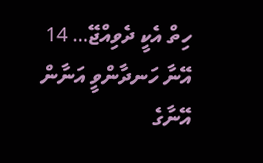ހިތް އެކީ ދެވިއްޖޭ… 14
އޭނާ ހަނދާންވީ އަނާން އޭނާގެ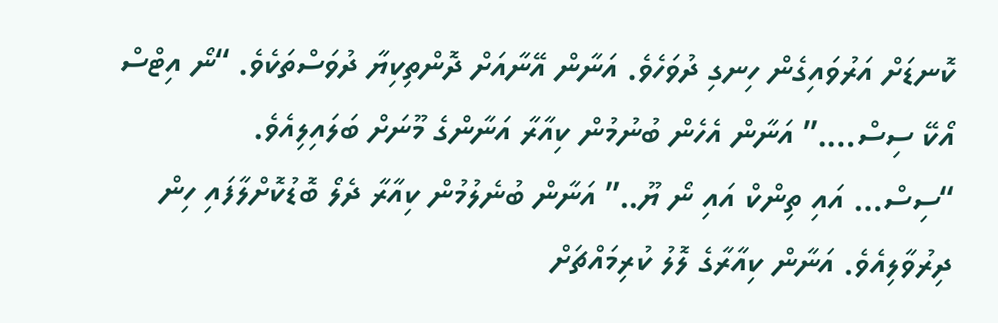ކޮނޑަށް އަރުވައިގެން ހިނގި ދުވަހެވެ. އަނާން އޭނާއަށް ދޮންތިކިޔާ ދުވަސްތަކެވެ. “ނޯ އިޓްސް އޯކޭ ސިސް….” އަނާން އެހެން ބުނުމުން ކިއާރާ އަނާންގެ މޫނަށް ބަލައިލިއެވެ.
“ސިސް… އައި ތިންކް އައި ނޯ ޔޫ..” އަނާން ބުނެލުމުން ކިއާރާ ދެލޯ ބޮޑުކޮށްލާފައި ހިން ދިރުވާލިއެވެ. އަނާން ކިއާރާގެ ލޮލު ކުރިމައްޗަށް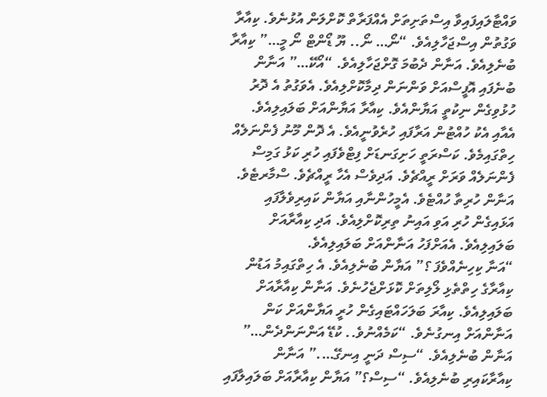ވައްޓާލައިފައިވާ އިސްތަށިތަށް އެއްފަރާތް ކޮށްލަން އުޅުނެވެ. ކިއާރާ ވަގުތުން އިސްޖަހާލިއެވެ. “ނޯ… ނޯ.. ޔޫ ޑޯންޓް ނޯ މީ…” ކިއާރާ ބުނެލިއެވެ. އަނާން ދެބުމަ ގޮށްޖަހާލިއެވެ. “އޯކޭ…” އަނާން ބުނެފައި އޮފީސްއަށް ވަންނަން ދިމާކޮށްލިއެވެ. އެވަގުތު އެ ދޮރު ހުޅުވިގެން ނިކުތީ އަޔާންއެވެ. ކިއާރާ އަޔާންއަށް ބަލައިލިއެވެ. އެއާއި އެކު ހުއްޓުން އަރާފައި ހުރެވުނީއެވެ. އެ ދޮން މޫނު ފެންނަލެއް ހިތްގައިމެވެ. ކަސްރަތީ ހަށިގަނޑަށް ފިޓްވެފައި ހުރި ކަޅު ގަމިސް ފެންނަލެއް ވަރަށް ރީއްޗެވެ. އަދިވެސް އެހާ ރީއްޗެވެ. ސްމާރޓެވެ. އަނާން ހުރިތާ ހުއްޓެވެ. އެމީހުންނާއި އަޔާން ކައިރިވެލާފައި އަޅައިގެން ހުރި އަވި އައިނު ތިރިކޮށްލިއެވެ. އަދި ކިއާރާއަށް ބަލައިލިއެވެ. އެއަށްފަހު އަނާންއަށް ބަލައިލިއެވެ.
“އަނާ ކިހިނެއްވެފަ ؟” އަޔާން ބުނެލިއެވެ. އެ ހިތްގައިމު އަޑުން ކިއާރާގެ ހިތްތެޅި ލޯލިތަށް ކޮޅަށްޖެހުނެވެ. އަނާން ކިއާރާއަށް ބަލައިލިއެވެ. ކިއާރަ ބަލަހައްޓައިގެން ހުރީ އަޔާންއަށް ކަން އަނާންއަށް އިނގުނެވެ. “ކަމެއްނުވެ.. ކުޑޭ އަންނަންދެން…” އަނާން ބުނެލިއެވެ. “ސިސް ދަނީ އިނގޭ….” އަނާން ކިއާރާކައިރި ބުނެލިއެވެ. “ސިސް؟” އަޔާން ކިއާރާއަށް ބަލައިލާފައި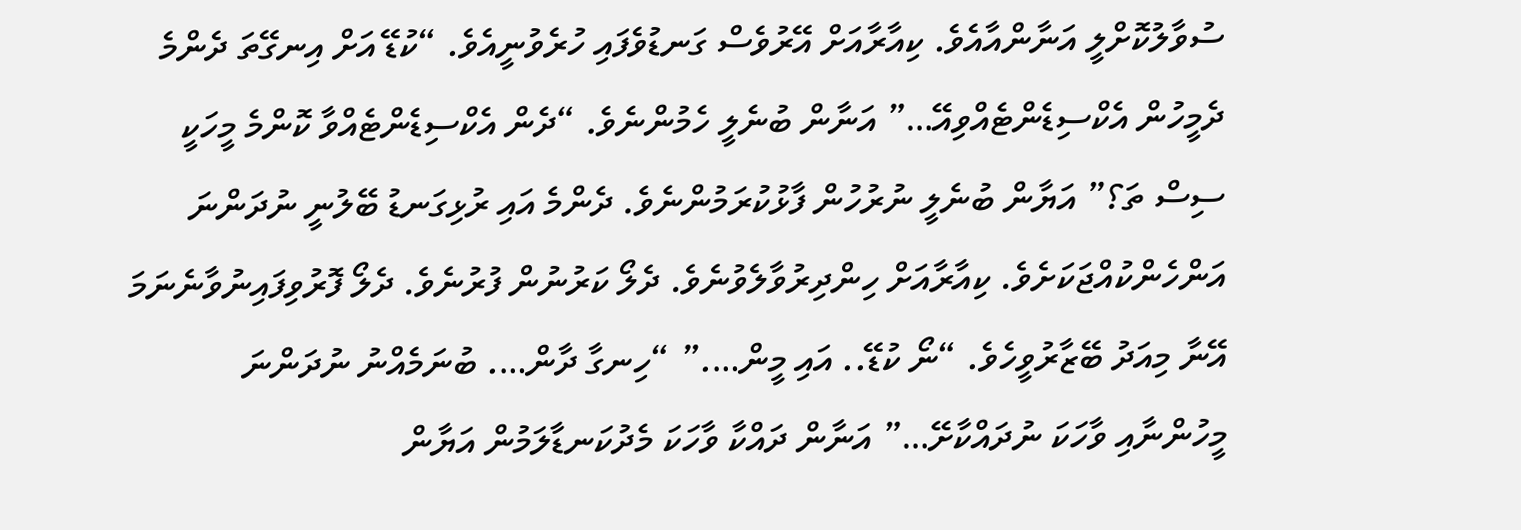ސުވާލުކޮށްލީ އަނާންއާއެވެ. ކިއާރާއަށް އޭރުވެސް ގަނޑުވެފައި ހުރެވުނީއެވެ. “ކުޑޭ އަށް އިނގޭތަ ދެންމެ ދެމީހުން އެކްސިޑެންޓެއްވިއޭ…” އަނާން ބުނެލީ ހެމުންނެވެ. “ދެން އެކްސިޑެންޓެއްވާ ކޮންމެ މީހަކީ ސިސް ތަ؟” އަޔާން ބުނެލީ ނުރުހުން ފާޅުކުރަމުންނެވެ. ދެންމެ އައި ރުޅިގަނޑު ބޭލުނީ ނުދަންނަ އަންހެންކުއްޖަކަށެވެ. ކިއާރާއަށް ހިންދިރުވާލެވުނެވެ. ދެލޯ ކަރުނުން ފުރުނެވެ. ދެލޯ ފޮރުވިފައިނުވާނެނަމަ އޭނާ މިއަދު ބޭޒާރުވީހެވެ. “ނޯ ކުޑޭ.. އައި މީން….” “ހިނގާ ދާން…. ބުނަމެއްނު ނުދަންނަ މީހުންނާއި ވާހަކަ ނުދައްކާށޭ…” އަނާން ދައްކާ ވާހަކަ މެދުކަނޑާލަމުން އަޔާން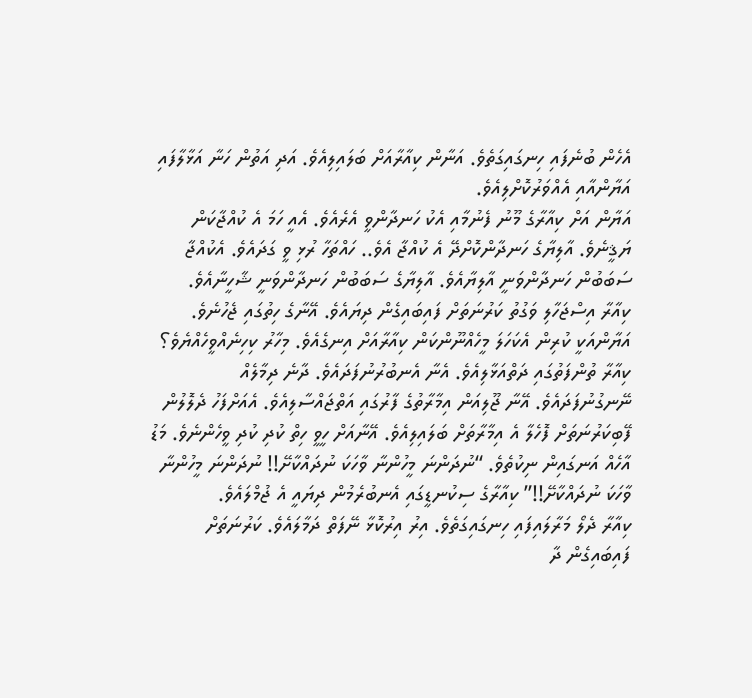އެހެން ބުނެފައި ހިނގައިގަތެވެ. އަނާން ކިއާރާއަށް ބަލައިލިއެވެ. އަދި އަތުން ހަނާ އަޅާލާފައި އަޔާންއާއި އެއްވަރުކޮށްލިއެވެ.
އަޔާން އަށް ކިއާރާގެ މޫނު ފެނުމާއި އެކު ހަނދާންވީ އެރެއެވެ. އެއީ ހަމަ އެ ކުއްޖާކަން ޔަޤީނެވެ. އާލިޔާގެ ހަނދާންކޮށްދޭ އެ ކުއްޖާ އެވެ.. ހައްތަހާ ރުޅި ވީ ގަދައެވެ. އެކުއްޖާ ސަބަބުން ހަނދާންވަނީ އާލިޔާއެވެ. އާލިޔާގެ ސަބަބުން ހަނދާންވަނީ ޝާހީނާއެވެ.
ކިއާރާ އިސްޖަހާލި ވަގުތު ކަރުނަތަށް ފައިބައިގެން ދިޔައެވެ. އޭނާގެ ހިތުގައި ޖެހުނެވެ. އަޔާންއަކީ ކުރިން އެކަހަލަ މީހެއްނޫންކަން ކިއާރާއަށް އިނގެއެވެ. މިހާރު ކިހިނެއްވީހެއްޔެވެ؟ ކިއާރާ ތުންފަތުގައި ދަތްއަޅާލިއެވެ. އެނާ އެނބުރުނުފަދައެވެ. ދާނެ ދިމާލެއް ނޭނގުނުފަދައެވެ. އޭނާ ޖޫލިއަން އިމާރާތުގެ ފާރުގައި އަތްޖައްސާލިއެވެ. އެއަށްފަހު ދެލޮލުން ފޭބިކަރުނަތަށް ފޮހެލާ އެ އިމާރާތަށް ބަލައިލިއެވެ. އޭނާއަށް ހީވީ ހިތް ކުދި ކުދި ވީހެންނެވެ. މަޑު އާހެއް އަނގައިން ނިކުތެވެ. “ނުދަންނަ މީހުންނާ ވާހަކަ ނުދައްކާށޭ!! ނުދަންނަ މީހުންނާ ވާހަކަ ނުދައްކާށޭ!!” ކިއާރާގެ ސިކުނޑީގައި އެނބުރެމުން ދިޔައީ އެ ޖުމްލައެވެ.
ކިއާރާ ދެލޯ މަރާލައިފައި ހިނގައިގަތެވެ. އިރު އިރުކޮޅާ ނޭފަތް ދަމާލައެވެ. ކަރުނަތަށް ފައިބައިގެން ދާ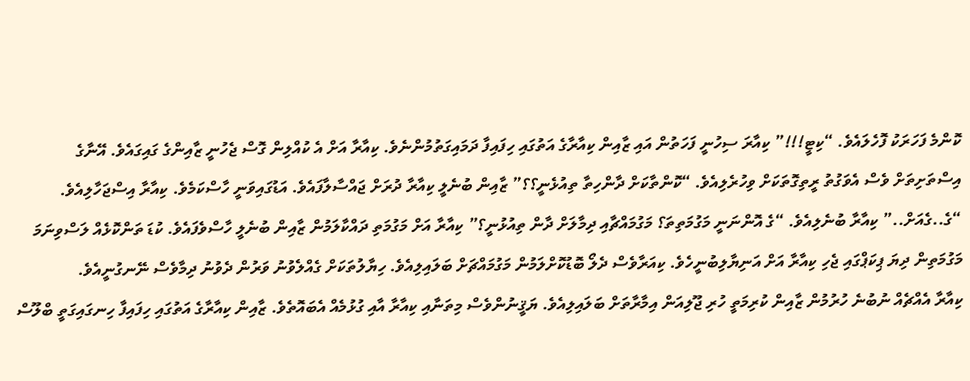ކޮންމެ ފަހަރަކު ފޮހެލައެވެ. “ކިޓީ!!!” ކިއާރަ ސިހުނީ ފަހަތުން އައި ޒާއިން ކިއާރާގެ އަތުގައި ހިފައިފާ ދަމައިގަތުމުންނެވެ. ކިއާރާ އަށް އެ ކުއްލިން ގޮސް ޖެހުނީ ޒާއިންގެ ގައިގައެވެ. އޭނާގެ އިސްތަށިތަށް ވެސް އެވަގުތު ރީތިގޮތަކަށް ވިހުރެލިއެވެ. “ކޮންތާކަށް ދާންހިތާ ތިއުޅެނީ؟؟” ޒާއިން ބުނެލީ ކިއާރާ ދުރަށް ޖައްސާލާފައެވެ. އަޑުގައިވަނީ ހާސްކަމެވެ. ކިއާރާ އިސްޖަހާލިއެވެ. “ގެ..ގެއަށް..” ކިއާރާ ބުނެލިއެވެ. “ގެ އޮންނަނީ މަގުމަތިތަ؟ މަގުމައްޗާއި ދިމާލަށް ދާން ތިއުޅުނީ؟” ކިއާރާ އަށް މަގުމަތި ދައްކާލަމުން ޒާއިން ބުނެލީ ހާސްވެފައެވެ. ކުޑަ ތަންކޮޅެއް ލަސްވިނަމަ މަގުމަތިން ދިޔަ ޕިކަޕްގައި ޖެހި ކިއާރާ އަށް އަނިޔާލިބުނީހެވެ. ކިއަރާވެސް ދެލޯ ބޮޑުކޮށްލަމުން މަގުމައްޗަށް ބަލައިލިއެވެ. ހިޔާލުތަކަށް ގެއްލެވުނު ވަރުން ދެވުނު ދިމާވެސް ނޭނގުނީއެވެ.
ކިއާރާ އެއްޗެއް ނުބުނެ ހުރުމުން ޒާއިން ކުރިމަތީ ހުރި ޖޫލިއަން އިމާރާތަށް ބަލައިލިއެވެ. ޔަޤީނުންވެސް މިތަނާއި ކިއާރާ އާއި ގުޅުމެއް އެބައޮތެވެ. ޒާއިން ކިއާރާގެ އަތުގައި ހިފައިފާ ހިނގައިގަތީ ބްލޫސް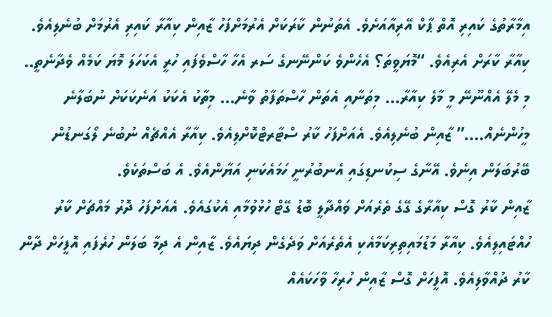އިމާރާތުގެ ކައިރި އޮތް ޕާކް އޭރިއާއަށެވެ. އެތަނުން ކާރަކަށް އެރުމަށްފަހު ޒާއިން ކިއާރާ ކައިރި އެރުމަށް ބުނެލިއެވެ. ކިއާރާ ކާރަށް އެރިއެވެ. “މޮޔަވީތަ؟ އެހެންވެ ކަންނޭނގެ ސަރ އެހާ ހާސްވެފައި ހުރީ އެކަހަލަ މޮޔަ ކަމެއް ވެދާނެތީ.. މި މެލޭ އެއްނޫނޭ މީ މާލެ ކިއާރާ… މިތަނާއި އެތަން ހާސްތަފާތު ވާނެ… މިތާކު އެކަކު އަނެކަކަށް ނުބަލާނެ މީހުންނެއް….” ޒާއިން ބުނެލިއެވެ. އެއަށްފަހު ކާރު ސްޓާރޓްކޮށްލިއެވެ. ކިއާރާ އެއްޗެއް ނުބުނެ ލޯގަނޑުން ބޭރުބަލަން އިނެވެ. އޭނާގެ ސިކުނޑިގައި އެނބުރުނީ ހަމައެކަނި އަޔާންއެވެ. އެ ބަސްތަކެވެ.
ޒާއިން ކާރު ގޮސް ކިއާރާގެ ގޭގެ ތެރެއަށް ވައްދާލީ ބޮޑު ގޭޓް ހުޅުވުމާއި އެކުގައެވެ. އެއަށްފަހު ދޮރު މައްޗަށް ކާރު ހުއްޓައިލިއެވެ. ކިއާރާ މަޑުމައިތިރިކަމާއެކި އެތެރެއަށް ވަދެގެން ދިޔައެވެ. ޒާއިން އެ ދިމާ ބަލަން ހުރެފައި އޮފީހަށް ދާން ކާރު ދުއްވާލިއެވެ. އޮފީހަށް ގޮސް ޒާއިން ހުރިހާ ވާހަކައެއް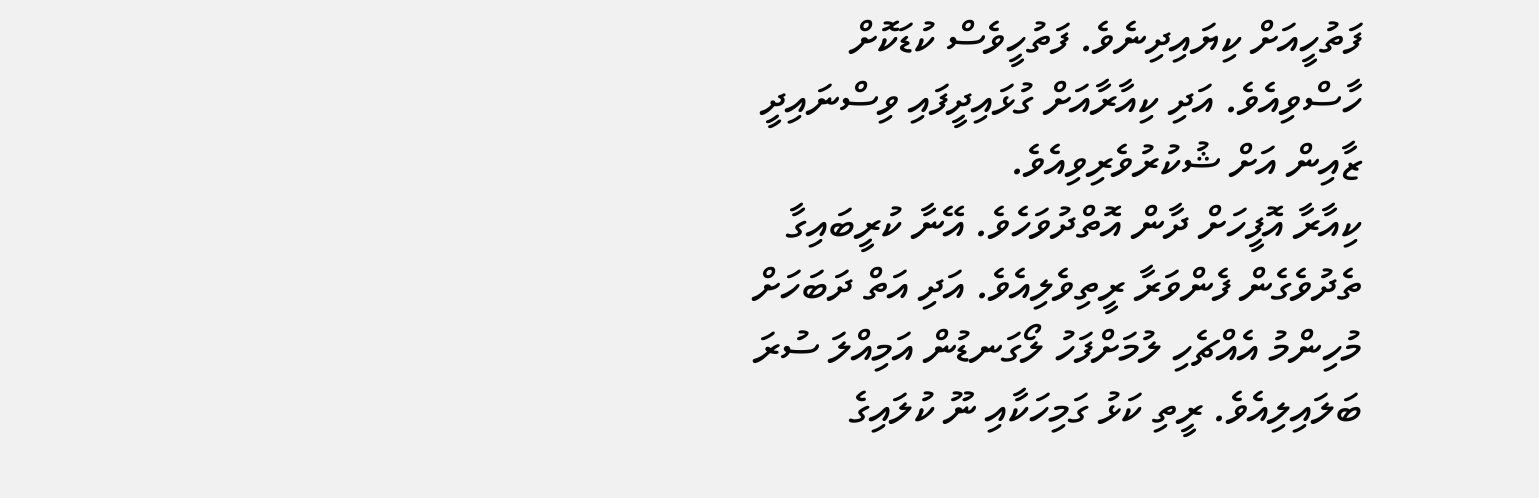ފަތުހީއަށް ކިޔައިދިނެވެ. ފަތުހީވެސް ކުޑަކޮށް ހާސްވިއެވެ. އަދި ކިއާރާއަށް ގުޅައިދީފައި ވިސްނައިދީ ޒާއިން އަށް ޝުކުރުވެރިވިއެވެ.
ކިއާރާ އޮފީހަށް ދާން އޮތްދުވަހެވެ. އޭނާ ކުރީބައިގާ ތެދުވެގެން ފެންވަރާ ރީތިވެލިއެވެ. އަދި އަތް ދަބަހަށް މުހިންމު އެއްޗެހި ލުމަށްފަހު ލޯގަނޑުން އަމިއްލަ ސުރަ ބަލައިލިއެވެ. ރީތި ކަޅު ގަމިހަކާއި ނޫ ކުލައިގެ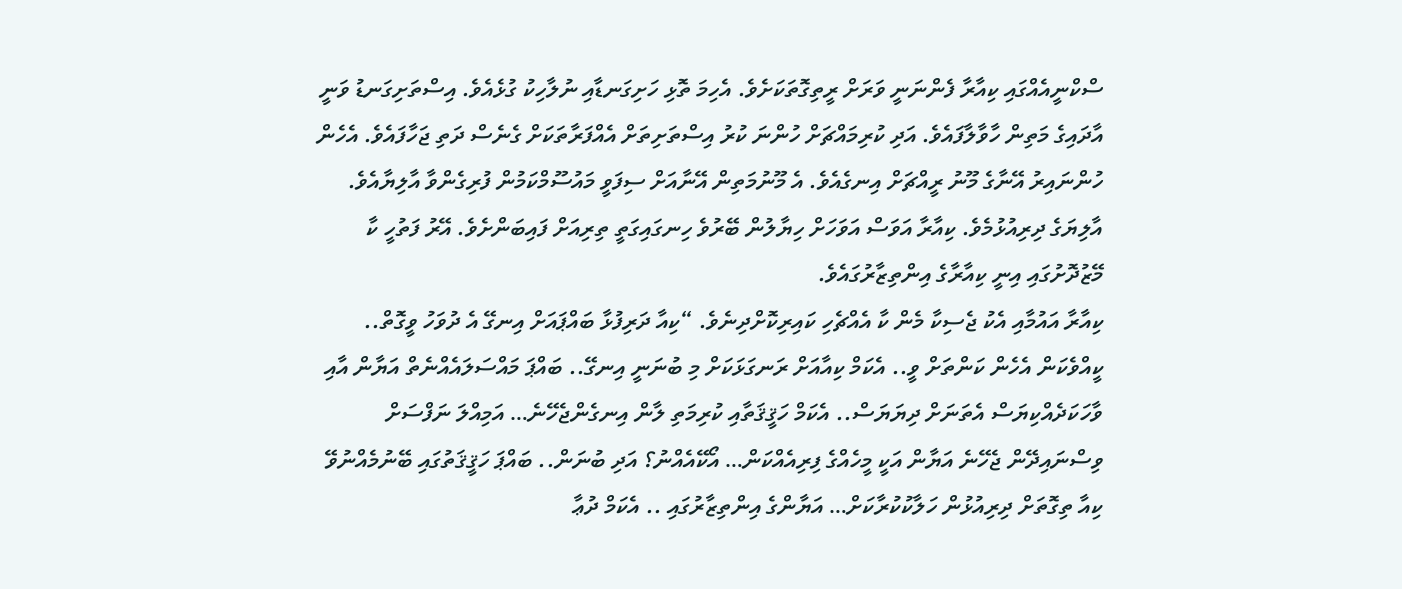ސްކްނީއެއްގައި ކިއާރާ ފެންނަނީ ވަރަށް ރީތިގޮތަކަށެވެ. އެހިމަ ތޮޅި ހަށިގަނޑާއި ނުލާހިކު ގުޅެއެވެ. އިސްތަށިގަނޑު ވަނީ އާދައިގެ މަތިން ހާވާލާފައެވެ. އަދި ކުރިމައްޗަށް ހުންނަ ކުރު އިސްތަށިތަށް އެއްފަރާތަކަށް ގެނެސް ދަތި ޖަހާފައެވެ. އެހެން ހުންނައިރު އޭނާގެ މޫނު ރީއްޗަށް އިނގެއެވެ. އެ މޫނުމަތިން އޭނާއަށް ސިފަވީ މައުސޫމްކަމުން ފުރިގެންވާ އާލިޔާއެވެ. އާލިޔަގެ ދިރިއުޅުމެވެ. ކިއާރާ އަވަސް އަވަހަށް ހިޔާލުން ބޭރުވެ ހިނގައިގަތީ ތިރިއަށް ފައިބަންށެވެ. އޭރު ފަތުހީ ކާ މޭޒުދޮށުގައި އިނީ ކިއާރާގެ އިންތިޒާރުގައެވެ.
ކިއާރާ އައުމާއި އެކު ޖެސިކާ މެން ކާ އެއްޗެހި ކައިރިކޮށްދިނެވެ. “ކިއާ ދަރިފުޅާ ބައްޕައަށް އިނގޭ އެ ދުވަހު ވީގޮތް.. ކީއްވެކަން އެހެން ކަންތަށް ވީ.. އެކަމް ކިއާއަށް ރަނގަޅަކަށް މި ބުނަނީ އިނގޭ.. ބައްޕަ މައްސަލައެއްނެތް އަޔާން އާއި ވާހަކަދެއްކިޔަސް އެތަނަށް ދިޔަޔަސް.. އެކަމް ހަޤީޤަތާއި ކުރިމަތި ލާން އިނގެންޖެހޭނެ… އަމިއްލަ ނަފްސަށް ވިސްނައިދޭން ޖެހޭނެ އަޔާން އަކީ މީހެއްގެ ފިރިއެއްކަން… އޯކޭއެއްނު؟ އަދި ބުނަން.. ބައްޕަ ހަޤީޤަތުގައި ބޭނުމެއްނުވޭ ކިއާ ތިގޮތަށް ދިރިއުޅުން ހަލާކުކުރާކަށް… އަޔާންގެ އިންތިޒާރުގައި .. އެކަމް ދުޢާ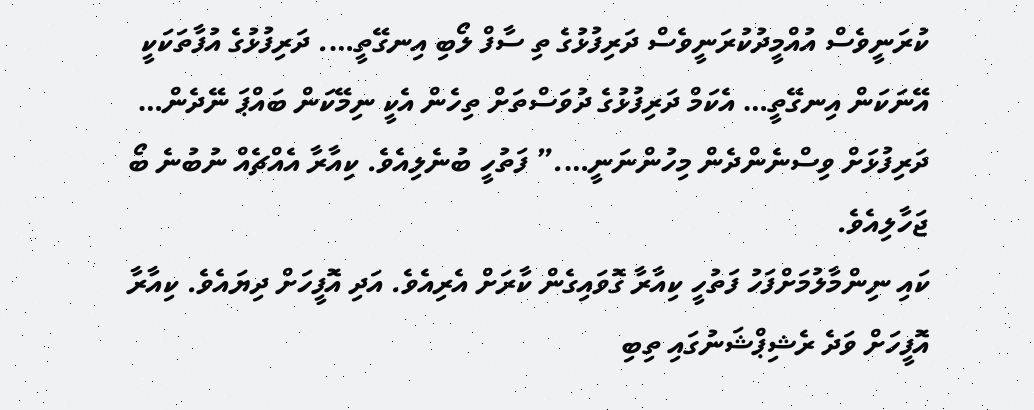ކުރަނީވެސް އުއްމީދުކުރަނީވެސް ދަރިފުޅުގެ ތި ސާފް ލޯބި އިނގޭތީ…. ދަރިފުޅުގެ އުފާތަކަކީ އޭނަކަން އިނގޭތީ… އެކަމް ދަރިފުޅުގެ ދުވަސްތަށް ތިހެން އެކީ ނިމޭކަން ބައްޕަ ނޭދެން… ދަރިފުޅަށް ވިސްނެންދެން މިހުންނަނީ….” ފަތުހީ ބުނެލިއެވެ. ކިއާރާ އެއްޗެއް ނުބުނެ ބޯ ޖަހާލިއެވެ.
ކައި ނިންމާލުމަށްފަހު ފަތުހީ ކިއާރާ ގޮވައިގެން ކާރަށް އެރިއެވެ. އަދި އޮފީހަށް ދިޔައެވެ. ކިއާރާ އޮފީހަށް ވަދެ ރެޝިޕްޝަނުގައި ތިބި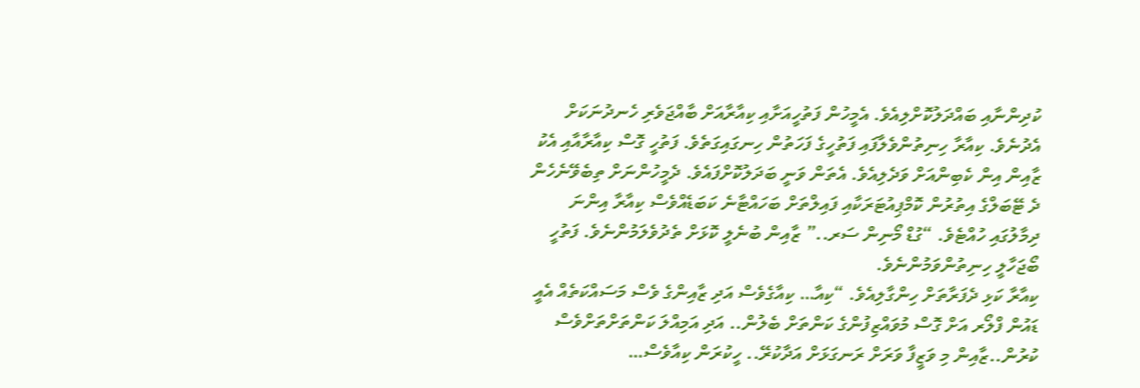ކުދިންނާއި ބައްދަލުކޮށްލިއެވެ. އެމީހުން ފަތުހީއަށާއި ކިއާރާއަށް ބާއްޖަވެރި ހެނދުނަކަށް އެދުނެވެ. ކިއާރާ ހިނިތުންވެލާފައި ފަތުހީގެ ފަހަތުން ހިނގައިގަތެވެ. ފަތުހީ ގޮސް ކިއާރާއާއި އެކު ޒާއިން އިން ކެބިންއަށް ވަދެލިއެވެ. އެތަން ވަނީ ބަދަލުކޮށްފައެވެ. ދެމީހުންނަށް ތިބެވޭނެހެން ދެ ޓޭބަލްގެ އިތުރުން ކޮމްޕިއުޓަރަކާއި ފައިލްތަށް ބަހައްޓާނެ ކަބަޑެއްވެސް ކިއާރާ އިންނަ ދިމާލުގައި ހުއްޓެވެ. “ގުޑް މޯނިން ސަރ..” ޒާއިން ބުނެލީ ކޮޅަށް ތެދުވެލަމުންނެވެ. ފަތުހީ ބޯޖަހާލީ ހިނިތުންވަމުންނެވެ.
ކިއާރާ ކަޅި ދެފަރާތަށް ހިންގާލިއެވެ. “ކިއާ… ކިއާގެވެސް އަދި ޒާއިންގެ ވެސް މަސައްކަތެއް އެއީ ޑައުން ފްލޯރ އަށް ގޮސް މުވައްޒިފުންގެ ކަންތަށް ބެލުން.. އަދި އަމިއްލަ ކަންތަށްތަށްވެސް ކުރުން..ޒާއިން މި ވަޒީފާ ވަރަށް ރަނގަޅަށް އަދާކުރޭ.. ހީކުރަން ކިއާވެސް…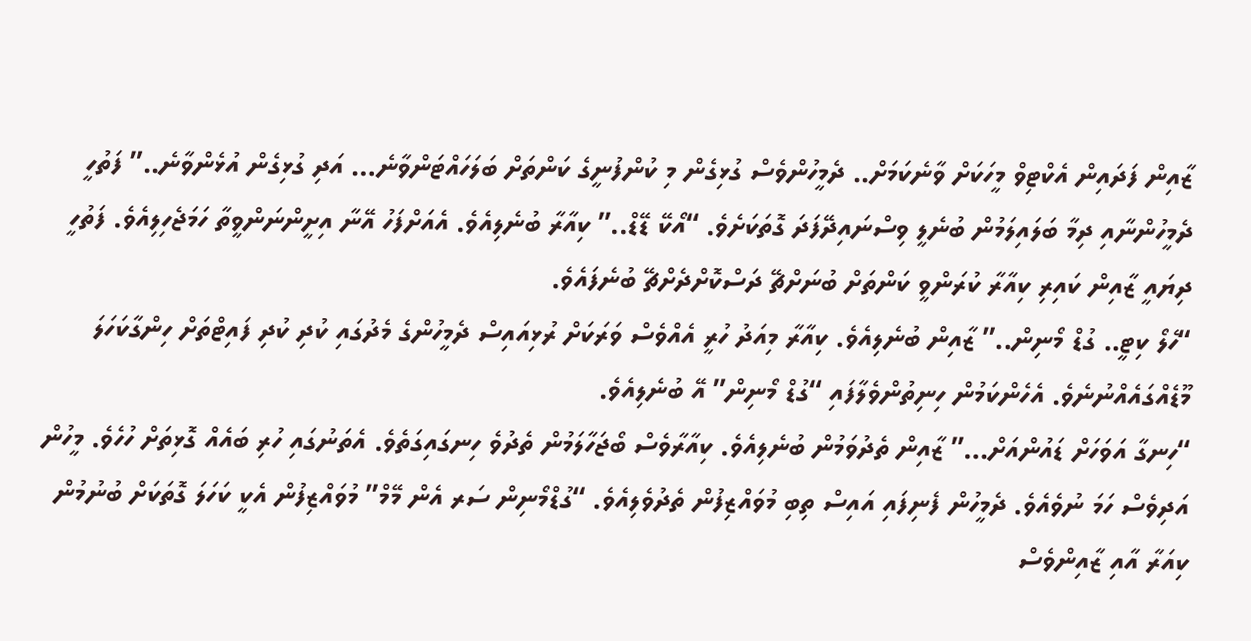ޒާއިން ފަދައިން އެކްޓިވް މީހަކަށް ވާނެކަމަށް.. ދެމީހުންވެސް ގުޅިގެން މި ކުންފުނީގެ ކަންތަށް ބަލަހައްޓަންވާނެ… އަދި ގުޅިގެން އުޅެންވާނެ..” ފަތުހީ ދެމީހުންނާއި ދިމާ ބަލައިލަމުން ބުނެލީ ވިސްނައިދޭފަދަ ގޮތަކަށެވެ. “އޯކޭ ޑޭޑް..” ކިއާރާ ބުނެލިއެވެ. އެއަށްފަހު އޭނާ އިށީންނަންވީތާ ހަމަޖެހިލިއެވެ. ފަތުހީ ދިޔައީ ޒާއިން ކައިރި ކިއާރާ ކުރަންވީ ކަންތަށް ބުނަށްޗޭ ދަސްކޮށްދެށްޗޭ ބުނެފައެވެ.
“ހެލޯ ކިޓީ.. ގުޑް މޯނިން..” ޒާއިން ބުނެލިއެވެ. ކިއާރާ މިއަދު ހުރީ އެއްވެސް ވަރަކަށް ރުޅިއައިސް ދެމީހުންގެ މެދުގައި ކުދި ކުދި ފައިޓްތަށް ހިންގާކަހަލަ މޫޑެއްގައެއްނުނެވެ. އެހެންކަމުން ހިނިތުންވެލާފައި “ގުޑް މޯނިން” އޭ ބުނެލިއެވެ.
“ހިނގާ އަވަހަށް ޑައުންއަށް…” ޒާއިން ތެދުވަމުން ބުނެލިއެވެ. ކިއާރާވެސް ބޯޖަހާލަމުން ތެދުވެ ހިނގައިގަތެވެ. އެތަނުގައި ހުރި ބައެއް ގޮޅިތަށް ހުހެވެ. މީހުން އަދިވެސް ހަމަ ނުވެއެވެ. ދެމީހުން ފެނިފައި އައިސް ތިބި މުވައްޒިފުން ތެދުވެލިއެވެ. “ގުޑްމޯނިން ސަރ އެން މޭމް” މުވައްޒިފުން އެކީ ކަހަލަ ގޮތަކަށް ބުނުމުން ކިއަރާ އާއި ޒާއިންވެސް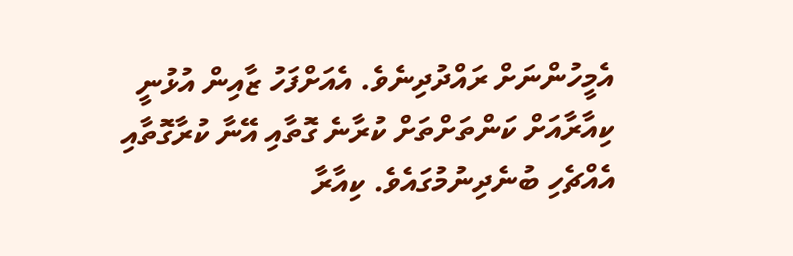އެމީހުންނަށް ރައްދުދިނެވެ. އެއަށްފަހު ޒާއިން އުޅުނީ ކިއާރާއަށް ކަންތަށްތަށް ކުރާނެ ގޮތާއި އޭނާ ކުރާގޮތާއި އެއްޗެހި ބުނެދިނުމުގައެވެ. ކިއާރާ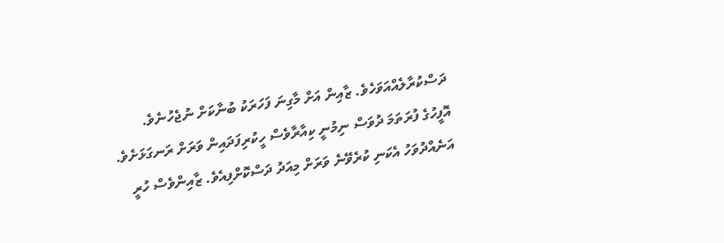ދަސްކުރާލެއްއަވަހެވެ. ޒާއިން އަށް މާގިނަ ފަހަރަކު ބުނާކަށް ނުޖެހުނެވެ.
އޮފީހުގެ ފުރަތަމަ ދުވަސް ނިމުނީ ކިއާރާވެސް ހީކުރިފަދައިން ވަރަށް ރަނގަޅަށެވެ. އަނެއްދުވަހު އެކަނި ކުރެވޭނެ ވަރަށް މިއަދު ދަސްކޮށްފިއެވެ. ޒާއިންވެސް ހުރީ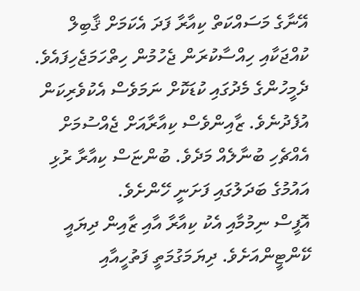އޭނާގެ މަސައްކަތް ކިއާރާ ފަދަ އެކަމަށް ޤާބިލް ކުއްޖަކާއި ހިއްސާކުރަން ޖެހުމުން ހިތްހަމަޖެހިފައެވެ. ދެމީހުންގެ މެދުގައި ކުޑަކޮށް ނަމަވެސް އެކުވެރިކަން އުފެދުނެވެ. ޒާއިންވެސް ކިއާރާއަށް ޖެއްސުމަށް އެއްޗެހި ބުނާލެއް މަދެވެ. ބުންޏަސް ކިއާރާ ރުޅި އައުމުގެ ބަދަލުގައި ފަށަނީ ހޭންށެވެ.
އޮފީސް ނިމުމާއި އެކު ކިއާރާ އާއި ޒާއިން ދިޔައީ ކޭންޓީންއަށެވެ. ދިޔަމަގުމަތީ ފަތުހީއާއި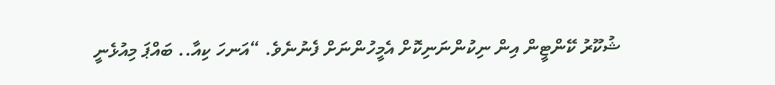ޝުކޫރު ކޭންޓީން އިން ނިކުންނަނިކޮށް އެމީހުންނަށް ފެނުނެވެ. “އަނހަ ކިއާ.. ބައްޕަ މިއުޅެނީ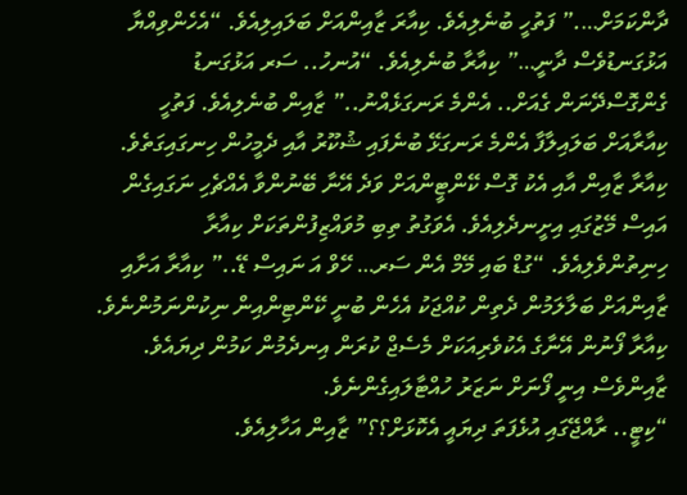ދާންކަމަށް….” ފަތުހީ ބުނެލިއެވެ. ކިއާރަ ޒާއިންއަށް ބަލައިލިއެވެ. “އެހެންވިއްޔާ އަޅުގަނޑުވެސް ދާނީ…” ކިއާރާ ބުނެލިއެވެ. “އުނހު.. ސަރ އަޅުގަނޑު ގެންގޮސްދޭނަން ގެއަށް.. އެންމެ ރަނގަޅެއްނު..” ޒާއިން ބުނެލިއެވެ. ފަތުހީ ކިއާރާއަށް ބަލައިލާފާ އެންމެ ރަނގަޅޭ ބުނެފައި ޝުކޫރު އާއި ދެމީހުން ހިނގައިގަތެވެ. ކިއާރާ ޒާއިން އާއި އެކު ގޮސް ކޭންޓީންއަށް ވަދެ އޭނާ ބޭނުންވާ އެއްޗެހި ނަގައިގެން އައިސް މޭޒުގައި އިށީނދެލިއެވެ. އެވަގުތު ތިބި މުވައްޒިފުންތަކަށް ކިއާރާ ހިނިތުންވެލިއެވެ. “ގުޑް ބައި މޭމް އެން ސަރ… ހޭވް އަ ނައިސް ޑޭ..” ކިއާރާ އަށާއި ޒާއިންއަށް ބަލާލަމުން ދެތިން ކުއްޖަކު އެހެން ބުނީ ކޭންޓިންއިން ނިކުންނަމުންނެވެ. ކިއާރާ ފޯނުން އޭނާގެ އެކުވެރިއަކަށް މެސެޖް ކުރަން އިނދެމުން ކަމުން ދިޔައެވެ. ޒާއިންވެސް އިނީ ފޯނަށް ނަޒަރު ހުއްޓާލައިގެންނެވެ.
“ކިޓީ.. ރާއްޖޭގައި އުޅެފަތަ ދިޔައީ އެކޮޅަށް؟؟” ޒާއިން އަހާލިއެވެ.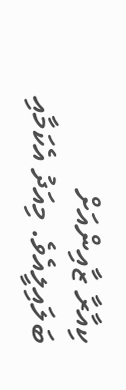ކިއާރާ ޒާއިންއަށް ބަލައިލީއެވެ. މިއަދު އެކަމާއި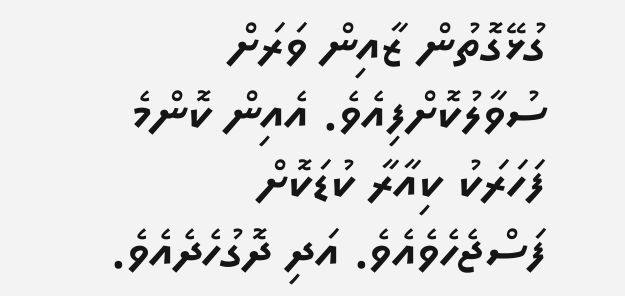ގުޅޭގޮތުން ޒާއިން ވަރަށް ސުވާލުކޮށްފިއެވެ. އެއިން ކޮންމެ ފަހަރަކު ކިއާރާ ކުޑަކޮށް ފަސްޖެހެވެއެވެ. އަދި ދޮގުހެދެއެވެ.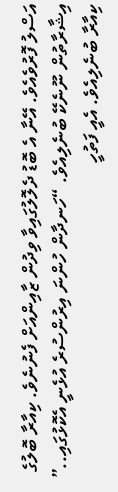އަސްލު ފޮރުވެއެވެ. އޭނާ އެ ބޮޑު ދެލޮލުގައިވާ ވިދުން ޒާއިންއަށް ފެނުނެވެ. ކިއާރާ ބޮލުގެ އިޝާރާތުން ނޫނެކޭ ބުނެލިއެވެ. “ހަނދާން ހުންނަ އިރުންސުރެ އުޅެނީ އެކޮޅުގައި..” ކިއާރާ ބުނެލިއެވެ. އެއީ ފަތުހީ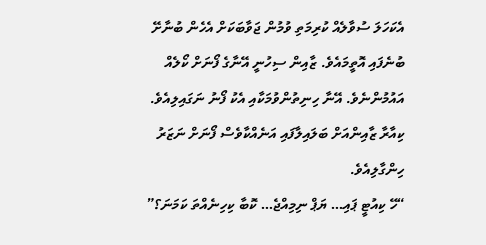އެކަހަލަ ސުވާލެއް ކުރިމަތި ވުމުން ޖަވާބަކަށް އެހެން ބުނާށޭ ބުނެފައި އޮތީމައެވެ. ޒާއިން ސިހުނީ އޭނާގެ ފޯނަށް ކޯލެއް އައުމުންނެވެ. އޭނާ ހިނިތުންވުމަކާއި އެކު ފޯނު ނަގައިލިއެވެ. ކިއާރާ ޒާއިންއަށް ބަލައިލާފައި އަނެއްކާވެސް ފޯނަށް ނަޒަރު ހިންގާލިއެވެ.
“ހޭ ކިއުޓީ ޕައި… ޔަޕް ނިމިއްޖެ… ކޮބާ ކިހިނެއްތަ ކަމަނަ؟”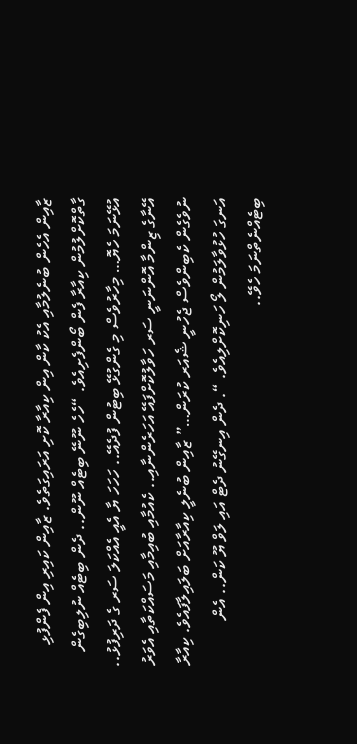ޒާއިން އެހެން ބުނެލުމާއި އެކު ކާން އިން ކިއާރާ ކޮށި އަރައިގަތެވެ. ޒާއިން ކައިރި އިން ފެންފުޅި ގާތްކޮށްލުމުން ކިއާރާ ފެން ބޯންފެށިއެވެ. “ހެހެ ނޫނޭ ބިޓެއް ނޫން.. ދެން ބިޓެއް ނުލިބިގެން އުޅޭނަމަ ހެޔޮ… މިހާރުވެސް މި ގެންގުޅޭ ބިޓުން ފުދެއޭ.. ހަހަހަ ޔާ އެއީ އެއްކަލަ ސަރ ގެ ދަރިފުޅު.. އޭނާގެ ޒިންމާ އޮންނަނީ ސަރ ހަވާލުކޮށްފައޭ އަހަރެންނާއި.. ކެއުމާއި ބުއިމާއި މަސައްކަތާއި އެވަރު ނުވެގެން ކެބިންވެސް ޖެހުނީ ޝެއަރ ކުރަން…” ޒާއިން ބުނެލީ ކިއާރާއަށް ބަލައިލާފައެވެ. ކިއާރާ އަނގަ ހުޅުވާލަމުން ލޯ ހަނިކޮށްލިއެވެ. “. ދެން އިނގޭނު ދެޓް އައި ލަވް ޔޫ ކަން.. އެން ބިޓެއްނެތްނަމަ ހެވޭ..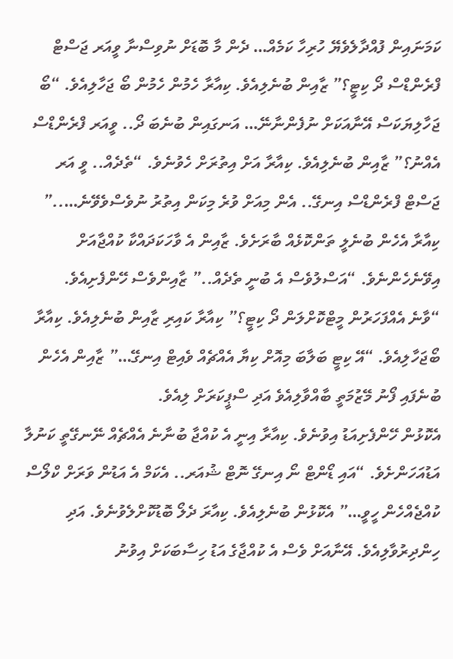ކަމަނައިން ފުއްދާލެވެޔޭ ހުރިހާ ކަމެއް… ދެން މާ ބޮޑަށް ނުވިސްނާ ވީއަރ ޖަސްޓް ފްރެންޑްސް ދޯ ކިޓީ؟” ޒާއިން ބުނެލިއެވެ. ކިއާރާ ހެމުން ހެމުން ބޯ ޖަހާލިއެވެ. “ބޯ ޖަހާލިޔަކަސް އޭނާއަކަށް ނުފެންނާނޭ… އަނގައިން ބުނެބަ ދޯ.. ވީއަރ ފްރެންޑްސް އެއްނު؟” ޒާއިން ބުނެލިއެވެ. ކިއާރާ އަށް އިތުރަށް ހެވުނެވެ. “ތެދެއް.. ވީ އަރ ޖަސްޓް ފްރެންޑްސް އިނގޭ.. އެން މިއަށް ވުރެ މިކަން އިތުރު ނުވެސްވެވޭނެ…..” ކިއާރާ އެހެން ބުނެލީ ތަންކޮޅެއް ބާރަށެވެ. ޒާއިން އެ ވާހަކަދައްކާ ކުއްޖާއަށް އިވޭނެހެންނެވެ. “އަސްލުވެސް އެ ބުނީ ތެދެއް..” ޒާއިންވެސް ހޭންފެށިއެވެ.
“ވާނެ އެއްފަހަރުން މީޓްކޮށްލަން ދޯ ކިޓީ؟” ކިއާރާ ކައިރި ޒާއިން ބުނެލިއެވެ. ކިއާރާ ބޯޖަހާލިއެވެ. “އޭ ކިޓީ ބަލާބަ މިއޮށް ކިޔާ އެއްޗެއް ވެއިޓް އިނގޭ…” ޒާއިން އެހެން ބުނެފައި ފޯނު މޭޒުމަތީ ބާއްވާލިއެވެ އަދި ސްޕީކަރަށް ލިއެވެ.
އެކޮޅުން ހޭންފެށިއަޑު އިވުނެވެ. ކިއާރާ އިނީ އެ ކުއްޖާ ބުނާނެ އެއްޗެއް ނޭނގޭތީ ކަނުލާ އަޑުއަހަންށެވެ. “އައި ޑޯންޓް ނޯ އިނގޭ ނޮޓް ޝުއަރ.. އެކަމް އެ އަޑުން ވަރަށް ކްލޯސް ކުއްޖެއްހެން ހީވީ…” އެކޮޅުން ބުނެލިއެވެ. ކިއާރަ ދެލޯ ބޮޑުކޮށްލެވުނެވެ. އަދި ހިންދިރުވާލިއެވެ. އޭނާއަށް ވެސް އެ ކުއްޖާގެ އަޑު ހިސާބަކަށް އިވުނު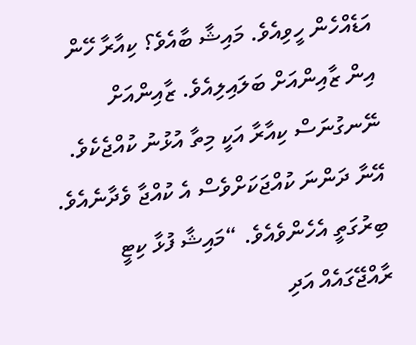އަޑެއްހެން ހީވިއެވެ. މައިޝާ ބާއެވެ؟ ކިއާރާ ހޭން އިން ޒާއިންއަށް ބަލައިލިއެވެ. ޒާއިންއަށް ނޭނގުނަސް ކިއާރާ އަކީ މިތާ އުޅުނު ކުއްޖެކެވެ. އޭނާ ދަންނަ ކުއްޖަކަށްވެސް އެ ކުއްޖާ ވެދާނެއެވެ. ބިރުގަތީ އެހެންވެއެވެ. “މައިޝާ ފުޅާ ކިޓީ ރާއްޖޭގައެއް އަދި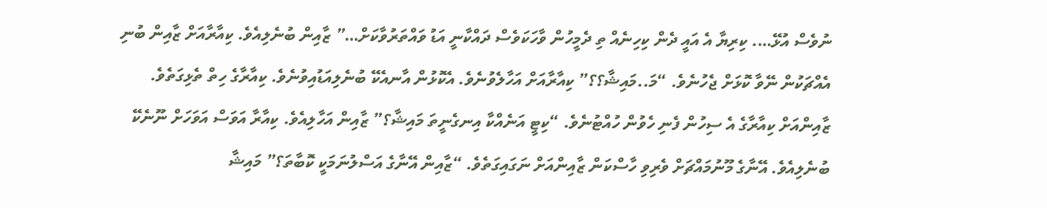ނުވެސް އުޅޭ…. ކިރިޔާ އެ އައީ ދެން ކިހިނެއް ތި ދެމީހުން ވާހަކަވެސް ދައްކާނީ އަޑު ވައްތަރުވާކަށް…” ޒާއިން ބުނެލިއެވެ. ކިއާރާއަށް ޒާއިން ބުނި އެއްޗަކުން ނޭވާ ކޮޅަށް ޖެހުނެވެ. “މަ..މައިޝާ؟؟” ކިއާރާއަށް އަހާލެވުނެވެ. އެކޮޅުން އާނއެކޭ ބުނެލިއަޑުއިވުނެވެ. ކިއާރާގެ ހިތް ތެޅިގަތެވެ. ޒާއިންއަށް ކިއާރާގެ އެ ސިހުން ފެނި ހެވުން ހުއްޓުނެވެ. “ކިޓީ އަނެއްކާ އިނގެނީތަ މައިޝާ؟” ޒާއިން އަހާލިއެވެ. ކިއާރާ އަވަސް އަވަހަށް ނޫނެކޭ ބުނެލިއެވެ. އޭނާގެ މޫނުމައްޗަށް ވެރިވި ހާސްކަން ޒާއިންއަށް ނަގައިގަތެވެ. “ޒާއިން އޭނާގެ އަސްލުނަމަކީ ކޮބާތަ؟” މައިޝާ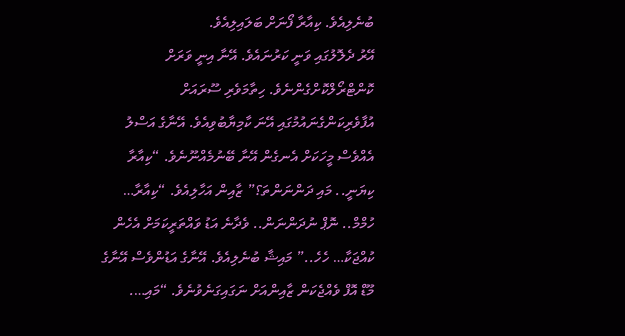ބުނެލިއެވެ. ކިއާރާ ފޯނަށް ބަލައިލިއެވެ.
އޭރު ދެލޮލުގައި ވަނީ ކަރުނައެވެ. އޭނާ އިނީ ވަރަށް ކޮންޓްރޯލްކޮށްގެންނެވެ. ހިތާމަވެރި ސޫރައަށް އުފާވެރިކަންގެނައުމުގައި އޭނަ ކާމިޔާބުވިއެވެ. އޭނާގެ އަސްލު އެއްވެސް މީހަކަށް އެނގެން އޭނާ ބޭނުމެއްނޫނެވެ. “ކިއާރާ ކިޔަނީ.. މައި ދަންނަންތަ؟” ޒާއިން އަހާލިއެވެ. “ކިއާރާ… ހުމްމް.. ނޮޕް ނުދަންނަން.. ވެދާނެ އަޑު ވައްތަރީކަމަށް އެހެން ކުއްޖަކާ… ހެހެ..” މައިޝާ ބުނެލިއެވެ. އޭނާގެ އަޑުންވެސް އޭނާގެ މޫޑް އޮފް ވެއްޖެކަން ޒާއިންއަށް ނަގައިގަނެވުނެވެ. “މައި….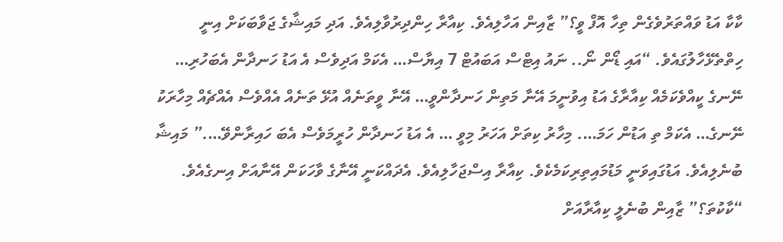ކާކާ އަޑު ވައްތަރުވެގެން ތިހާ އޮފް ވީ؟” ޒާއިން އަހާލިއެވެ. ކިއާރާ ހިންދިރުވާލިއެވެ. އަދި މައިޝާގެ ޖަވާބަކަށް އިނީ ހިތްތެޅޭހާލުގައެވެ. “އައި ޑޯން ނޯ.. ނައު އިޓްސް އަބައުޓް 7 އިޔާސް… އެކަމް އަދިވެސް އެ އަޑު ހަނދާން އެބަހުރި… ނޭނގެ ކީއްވެކަމެއް ކިއާރާގެ އަޑު އިވުނީމަ އޭނާ މަތިން ހަނދާންވީ… އޭނާ ވީތަނެއް އުޅޭ ތަނެއް އެއްވެސް އެއްޗެއް މިހާރަކު ނޭނގެ… އެކަމް ތި އަޑުން ހަމަ…. މިހާރު ކިތަށް އަހަރު މިވީ … އެ އަޑު ހަނދާން ހުރީމަވެސް އެބަ ހައިރާންވޭ….” މައިޝާ ބުނެލިއެވެ. އަޑުގައިވަނީ މަޑުމައިތިރިކަމެކެވެ. ކިއާރާ އިސްޖަހާލިއެވެ. އެދައްކަނީ އޭނާގެ ވާހަކަން އޭނާއަށް އިނގެއެވެ. “ކާކުތަ؟” ޒާއިން ބުނެލީ ކިއާރާއަށް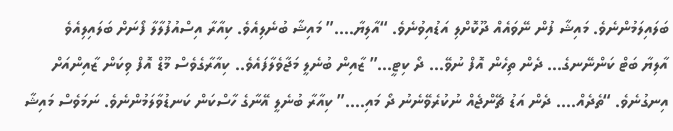ބަލައިލަމުންނެވެ. މައިޝާ ފުން ނޭވައެއް ދޫކޮށްލި އަޑުއިވުނެވެ. “އާލިޔާ….” މައިޝާ ބުނެލިއެވެ. ކިއާރާ އިސްއުފުލާލާ ފޯނަށް ބަލައިލިއެވެ
އާލިޔާ ބަޓް ކަންނޭނގެ… ދެން ތިހެން އޮފް ނުވޭ… ދޯ ކިޓީ…” ޒާއިން ބުނެލީ މަޖާވެލާފައެވެ.. ކިއާރާގެވެސް މޫޑް އޮފް ވިކަން ޒާއިންއަށް އިނގުނެވެ. “ތެދެއް…. ދެން އަޑު ޗޭންޖެއް ނުކުރެވޭނެނު ދޯ މައި….” ކިއާރާ ބުނެލީ އޭނާގެ ހާސްކަން ކަނޑުވާލަމުންނެވެ. ނަމަވެސް މައިޝާ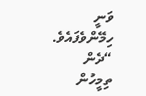ވަނީ ހިމޭންވެފައެވެ. “ދެން ތިމީހުން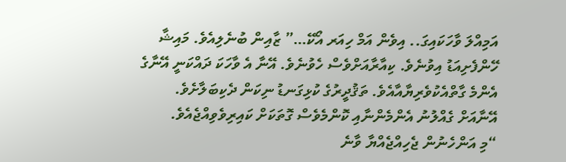އަމިއްލަ ވާހަކައިގަ.. އިވެން އަމް ހިއަރ އޯކޭ…” ޒާއިން ބުނެލިއެވެ. މައިޝާ ހޭންފެށިއަޑު އިވުނެވެ. ކިއާރާއަށްވެސް ހެވުނެވެ. އޭނާ އެ ވާހަކަ ދައްކަނީ އޭނާގެ އެންމެ ގާތްއެކުވެރިޔާއާއެވެ. ތަޤުދީރުގެ ކުޅިގަނޑު ނިކަން ދެކިބަލާށެވެ. އޭނާއަށް ގެއްލުނު އެންމެންނާއި ކޮންމެވެސް ގޮތަކަށް ކައިރިވެވިއްޖެއެވެ.
“މި އަންހެނުން ޖެހިއްޖެއްޔާ ވާނެ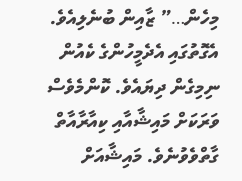މިހެން…” ޒާއިން ބުނެލިއެވެ. އެގޮތުގައި އެދެމީހުންގެ ކެއުން ނިމިގެން ދިޔައެވެ. ކޮންމެވެސް ވަރަކަށް މައިޝާއާއި ކިއާރާއާތް ގާތްވެވުނެވެ. މައިޝާއަށް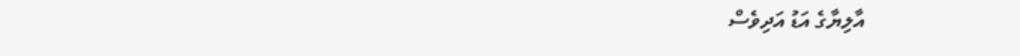އާލިޔާގެ އަޑު އަދިވެސް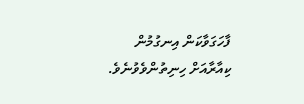ފާހަގަވާކަން އިނގުމުން ކިއާރާއަށް ހިނިތުންވެވުނެވެ.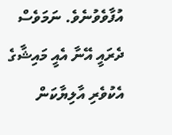އުފާވެވުނެވެ. ނަމަވެސް ދެރައީ އޭނާ އެއީ މައިޝާގެ އެކުވެރި އާލިޔާކަން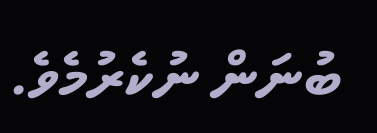ބުނަން ނުކެރުމެވެ.